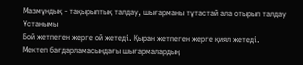Мазмұндық - тақырыптық талдау, шығарманы тұтастай ала отырып талдау
Ұстанымы
Бой жетпеген жерге ой жетеді. Қыран жетпеген жерге қиял жетеді.
Мектеп бағдарламасындағы шығармалардың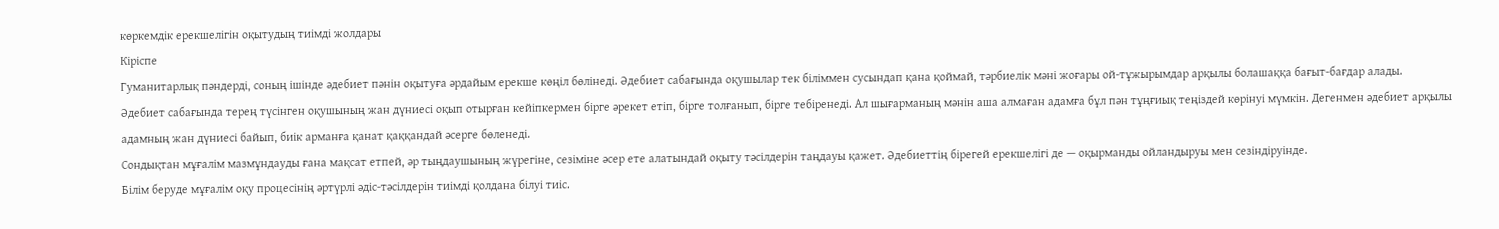көркемдік ерекшелігін оқытудың тиімді жолдары
Кіріспе
Гуманитарлық пәндерді, соның ішінде әдебиет пәнін оқытуға әрдайым ерекше көңіл бөлінеді. Әдебиет сабағында оқушылар тек біліммен сусындап қана қоймай, тәрбиелік мәні жоғары ой-тұжырымдар арқылы болашаққа бағыт-бағдар алады.
Әдебиет сабағында терең түсінген оқушының жан дүниесі оқып отырған кейіпкермен бірге әрекет етіп, бірге толғанып, бірге тебіренеді. Ал шығарманың мәнін аша алмаған адамға бұл пән тұңғиық теңіздей көрінуі мүмкін. Дегенмен әдебиет арқылы адамның жан дүниесі байып, биік арманға қанат қаққандай әсерге бөленеді.
Сондықтан мұғалім мазмұндауды ғана мақсат етпей, әр тыңдаушының жүрегіне, сезіміне әсер ете алатындай оқыту тәсілдерін таңдауы қажет. Әдебиеттің бірегей ерекшелігі де — оқырманды ойландыруы мен сезіндіруінде.
Білім беруде мұғалім оқу процесінің әртүрлі әдіс-тәсілдерін тиімді қолдана білуі тиіс.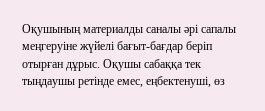Оқушының материалды саналы әрі сапалы меңгеруіне жүйелі бағыт-бағдар беріп отырған дұрыс. Оқушы сабаққа тек тыңдаушы ретінде емес, еңбектенуші, өз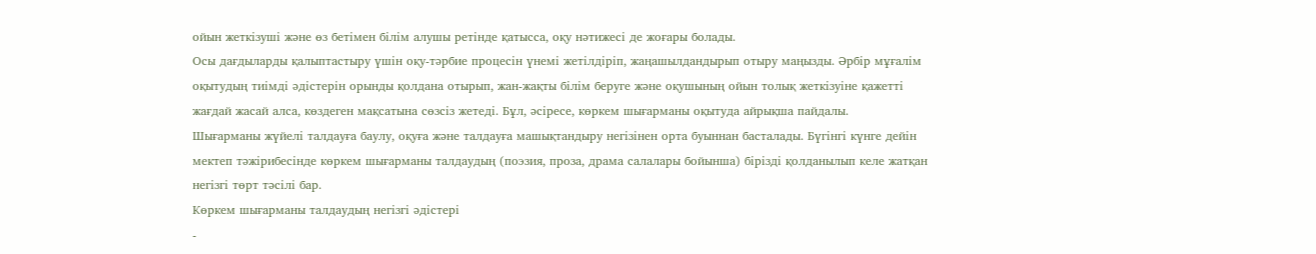ойын жеткізуші және өз бетімен білім алушы ретінде қатысса, оқу нәтижесі де жоғары болады.
Осы дағдыларды қалыптастыру үшін оқу-тәрбие процесін үнемі жетілдіріп, жаңашылдандырып отыру маңызды. Әрбір мұғалім оқытудың тиімді әдістерін орынды қолдана отырып, жан-жақты білім беруге және оқушының ойын толық жеткізуіне қажетті жағдай жасай алса, көздеген мақсатына сөзсіз жетеді. Бұл, әсіресе, көркем шығарманы оқытуда айрықша пайдалы.
Шығарманы жүйелі талдауға баулу, оқуға және талдауға машықтандыру негізінен орта буыннан басталады. Бүгінгі күнге дейін мектеп тәжірибесінде көркем шығарманы талдаудың (поэзия, проза, драма салалары бойынша) бірізді қолданылып келе жатқан негізгі төрт тәсілі бар.
Көркем шығарманы талдаудың негізгі әдістері
-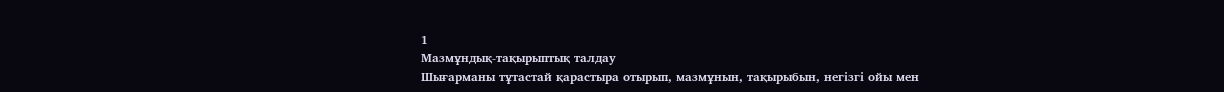1
Мазмұндық-тақырыптық талдау
Шығарманы тұтастай қарастыра отырып, мазмұнын, тақырыбын, негізгі ойы мен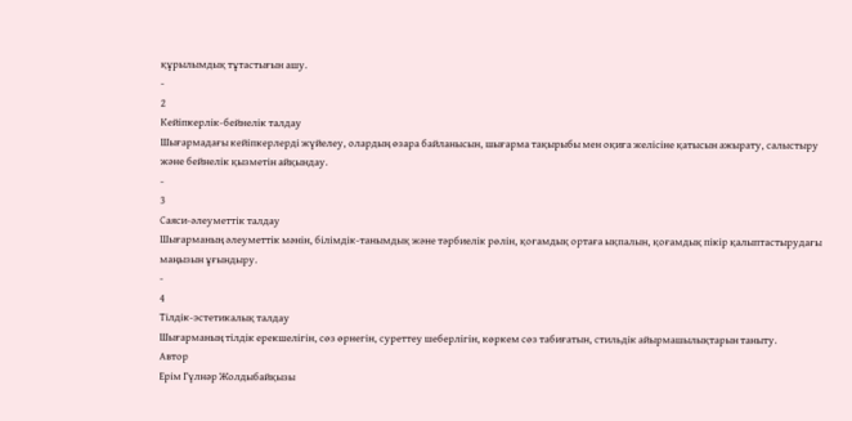құрылымдық тұтастығын ашу.
-
2
Кейіпкерлік-бейнелік талдау
Шығармадағы кейіпкерлерді жүйелеу, олардың өзара байланысын, шығарма тақырыбы мен оқиға желісіне қатысын ажырату, салыстыру және бейнелік қызметін айқындау.
-
3
Саяси-әлеуметтік талдау
Шығарманың әлеуметтік мәнін, білімдік-танымдық және тәрбиелік рөлін, қоғамдық ортаға ықпалын, қоғамдық пікір қалыптастырудағы маңызын ұғындыру.
-
4
Тілдік-эстетикалық талдау
Шығарманың тілдік ерекшелігін, сөз өрнегін, суреттеу шеберлігін, көркем сөз табиғатын, стильдік айырмашылықтарын таныту.
Автор
Ерім Гүлнәр Жолдыбайқызы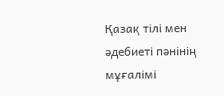Қазақ тілі мен әдебиеті пәнінің мұғалімі